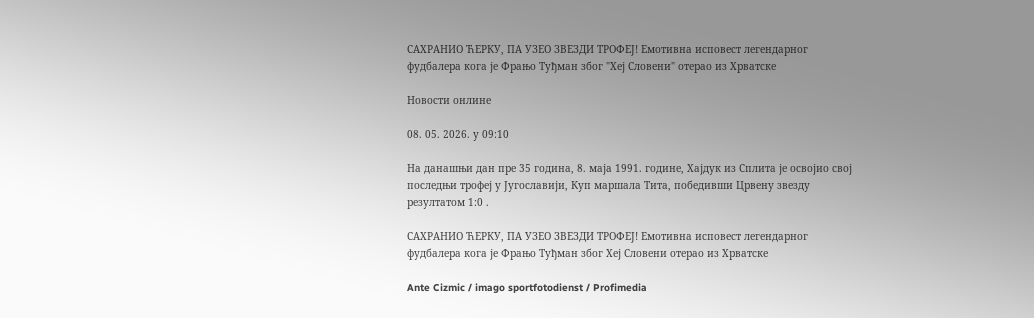САХРАНИО ЋЕРКУ, ПА УЗЕО ЗВЕЗДИ ТРОФЕЈ! Емотивна исповест легендарног фудбалера кога је Фрањо Туђман због "Хеј Словени" отерао из Хрватске

Новости онлине

08. 05. 2026. у 09:10

На данашњи дан пре 35 година, 8. маја 1991. године, Хајдук из Сплита је освојио свој последњи трофеј у Југославији, Куп маршала Тита, победивши Црвену звезду резултатом 1:0 .

САХРАНИО ЋЕРКУ, ПА УЗЕО ЗВЕЗДИ ТРОФЕЈ! Емотивна исповест легендарног фудбалера кога је Фрањо Туђман због Хеј Словени отерао из Хрватске

Ante Cizmic / imago sportfotodienst / Profimedia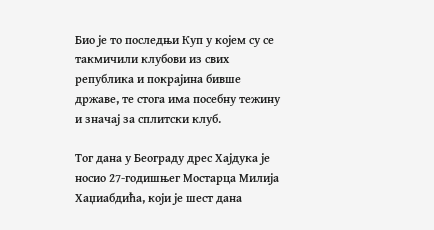Био је то последњи Куп у којем су се такмичили клубови из свих република и покрајина бивше државе, те стога има посебну тежину и значај за сплитски клуб.

Тог дана у Београду дрес Хајдука је носио 27-годишњег Мостарца Милија Хаџиабдића, који је шест дана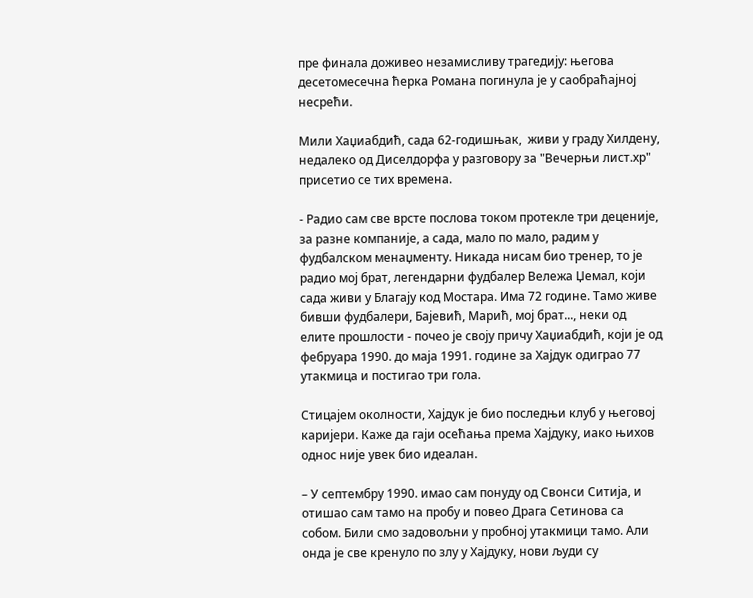пре финала доживео незамисливу трагедију: његова десетомесечна ћерка Романа погинула је у саобраћајној несрећи.

Мили Хаџиабдић, сада 62-годишњак,  живи у граду Хилдену, недалеко од Диселдорфа у разговору за "Вечерњи лист.хр" присетио се тих времена.

- Радио сам све врсте послова током протекле три деценије, за разне компаније, а сада, мало по мало, радим у фудбалском менаџменту. Никада нисам био тренер, то је радио мој брат, легендарни фудбалер Вележа Џемал, који сада живи у Благају код Мостара. Има 72 године. Тамо живе бивши фудбалери, Бајевић, Марић, мој брат..., неки од елите прошлости - почео је своју причу Хаџиабдић, који је од фебруара 1990. до маја 1991. године за Хајдук одиграо 77 утакмица и постигао три гола.

Стицајем околности, Хајдук је био последњи клуб у његовој каријери. Каже да гаји осећања према Хајдуку, иако њихов однос није увек био идеалан.

– У септембру 1990. имао сам понуду од Свонси Ситија, и отишао сам тамо на пробу и повео Драга Сетинова са собом. Били смо задовољни у пробној утакмици тамо. Али онда је све кренуло по злу у Хајдуку, нови људи су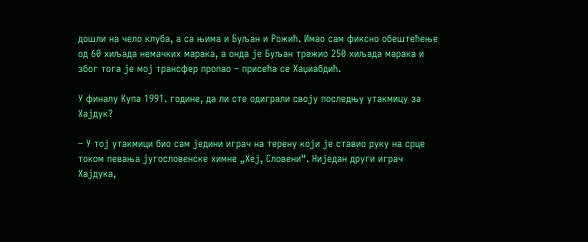дошли на чело клуба, а са њима и Буљан и Рожић. Имао сам фиксно обештећење од 60 хиљада немачких марака, а онда је Буљан тражио 250 хиљада марака и због тога је мој трансфер пропао – присећа се Хаџиабдић.

У финалу Купа 1991. године, да ли сте одиграли своју последњу утакмицу за Хајдук?

– У тој утакмици био сам једини играч на терену који је ставио руку на срце током певања југословенске химне „Хеј, Словени“. Ниједан други играч Хајдука,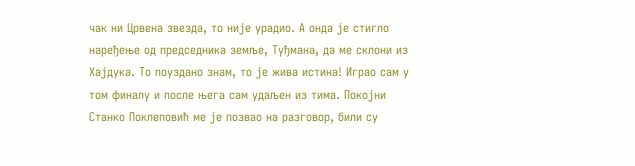чак ни Црвена звезда, то није урадио. А онда је стигло наређење од председника земље, Туђмана, да ме склони из Хајдука. То поуздано знам, то је жива истина! Играо сам у том финалу и после њега сам удаљен из тима. Покојни Станко Поклеповић ме је позвао на разговор, били су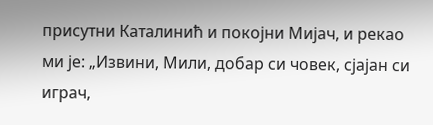присутни Каталинић и покојни Мијач, и рекао ми је: „Извини, Мили, добар си човек, сјајан си играч,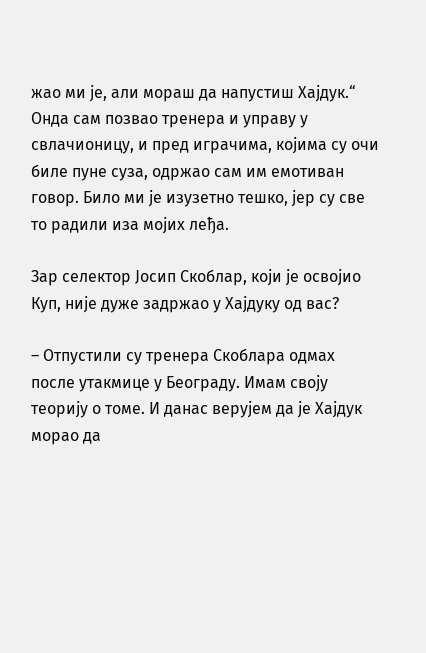жао ми је, али мораш да напустиш Хајдук.“ Онда сам позвао тренера и управу у свлачионицу, и пред играчима, којима су очи биле пуне суза, одржао сам им емотиван говор. Било ми је изузетно тешко, јер су све то радили иза мојих леђа.

Зар селектор Јосип Скоблар, који је освојио Куп, није дуже задржао у Хајдуку од вас?

– Отпустили су тренера Скоблара одмах после утакмице у Београду. Имам своју теорију о томе. И данас верујем да је Хајдук морао да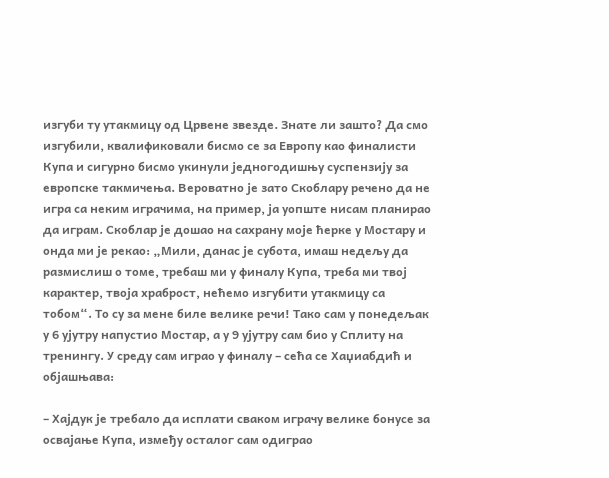изгуби ту утакмицу од Црвене звезде. Знате ли зашто? Да смо изгубили, квалификовали бисмо се за Европу као финалисти Купа и сигурно бисмо укинули једногодишњу суспензију за европске такмичења. Вероватно је зато Скоблару речено да не игра са неким играчима, на пример, ја уопште нисам планирао да играм. Скоблар је дошао на сахрану моје ћерке у Мостару и онда ми је рекао: „Мили, данас је субота, имаш недељу да размислиш о томе, требаш ми у финалу Купа, треба ми твој карактер, твоја храброст, нећемо изгубити утакмицу са тобом“. То су за мене биле велике речи! Тако сам у понедељак у 6 ујутру напустио Мостар, а у 9 ујутру сам био у Сплиту на тренингу. У среду сам играо у финалу – сећа се Хаџиабдић и објашњава:

– Хајдук је требало да исплати сваком играчу велике бонусе за освајање Купа, између осталог сам одиграо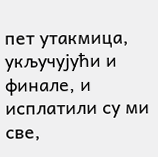пет утакмица, укључујући и финале, и исплатили су ми све,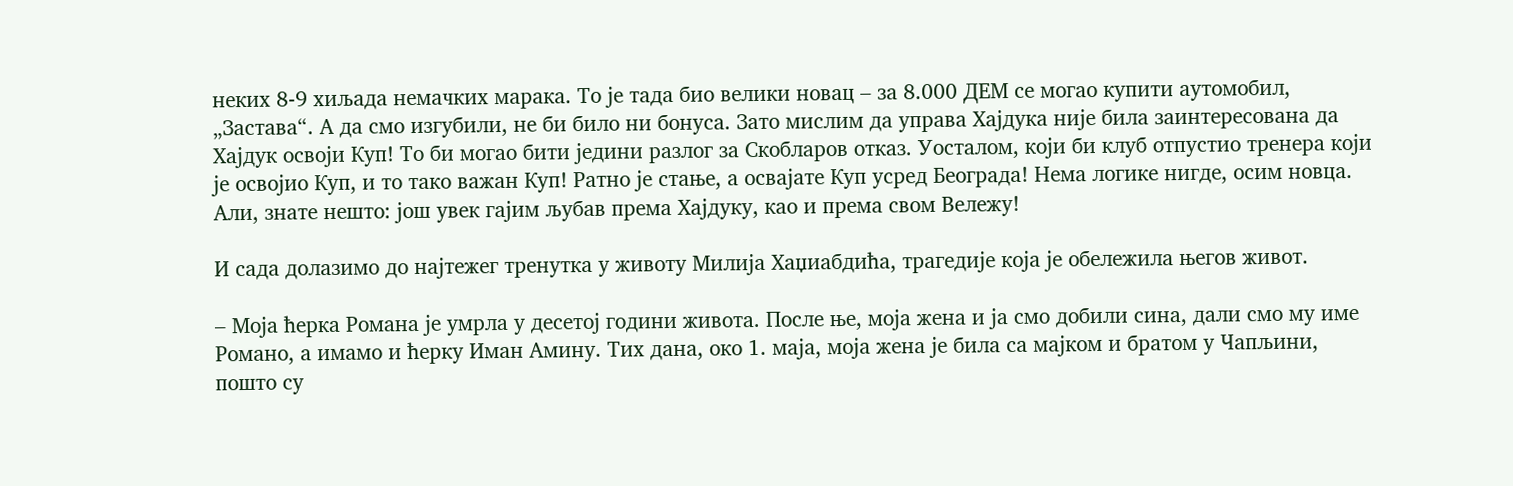неких 8-9 хиљада немачких марака. То је тада био велики новац – за 8.000 ДЕМ се могао купити аутомобил, „Застава“. А да смо изгубили, не би било ни бонуса. Зато мислим да управа Хајдука није била заинтересована да Хајдук освоји Куп! То би могао бити једини разлог за Скобларов отказ. Уосталом, који би клуб отпустио тренера који је освојио Куп, и то тако важан Куп! Ратно је стање, а освајате Куп усред Београда! Нема логике нигде, осим новца. Али, знате нешто: још увек гајим љубав према Хајдуку, као и према свом Вележу!

И сада долазимо до најтежег тренутка у животу Милија Хаџиабдића, трагедије која је обележила његов живот.

– Моја ћерка Романа је умрла у десетој години живота. После ње, моја жена и ја смо добили сина, дали смо му име Романо, а имамо и ћерку Иман Амину. Тих дана, око 1. маја, моја жена је била са мајком и братом у Чапљини, пошто су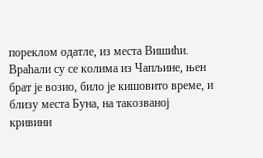пореклом одатле, из места Вишићи. Враћали су се колима из Чапљине, њен брат је возио, било је кишовито време, и близу места Буна, на такозваној кривини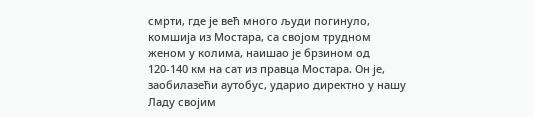смрти, где је већ много људи погинуло, комшија из Мостара, са својом трудном женом у колима, наишао је брзином од 120-140 км на сат из правца Мостара. Он је, заобилазећи аутобус, ударио директно у нашу Ладу својим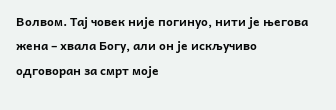Волвом. Тај човек није погинуо, нити је његова жена – хвала Богу, али он је искључиво одговоран за смрт моје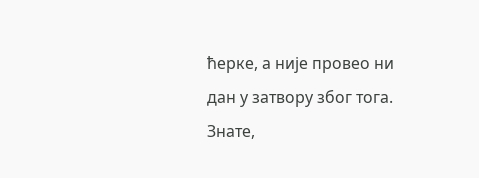ћерке, а није провео ни дан у затвору због тога. Знате,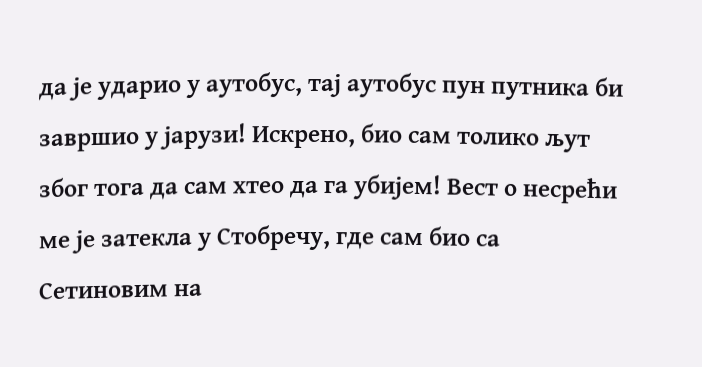да је ударио у аутобус, тај аутобус пун путника би завршио у јарузи! Искрено, био сам толико љут због тога да сам хтео да га убијем! Вест о несрећи ме је затекла у Стобречу, где сам био са Сетиновим на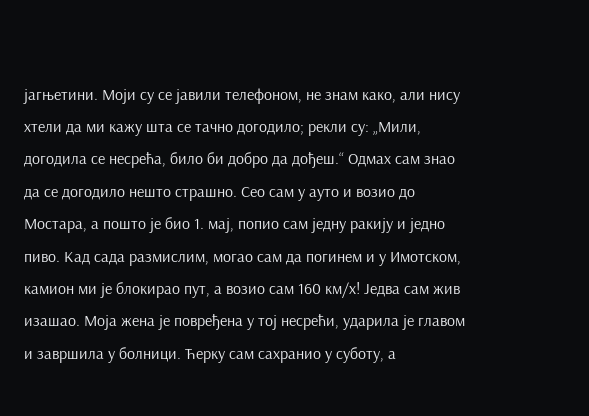јагњетини. Моји су се јавили телефоном, не знам како, али нису хтели да ми кажу шта се тачно догодило; рекли су: „Мили, догодила се несрећа, било би добро да дођеш.“ Одмах сам знао да се догодило нешто страшно. Сео сам у ауто и возио до Мостара, а пошто је био 1. мај, попио сам једну ракију и једно пиво. Кад сада размислим, могао сам да погинем и у Имотском, камион ми је блокирао пут, а возио сам 160 км/х! Једва сам жив изашао. Моја жена је повређена у тој несрећи, ударила је главом и завршила у болници. Ћерку сам сахранио у суботу, а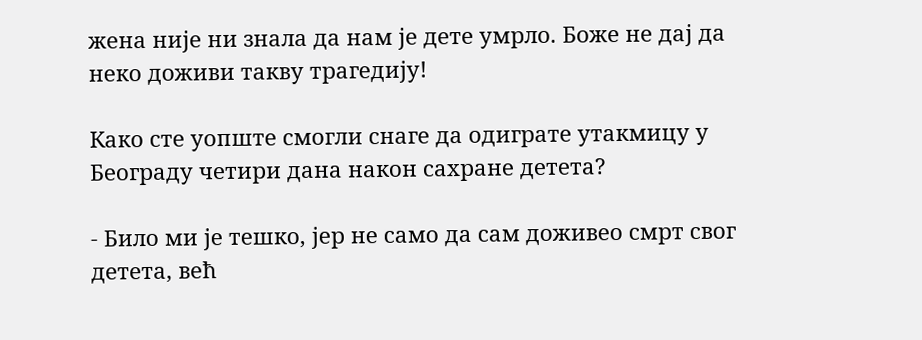жена није ни знала да нам је дете умрло. Боже не дај да неко доживи такву трагедију!

Како сте уопште смогли снаге да одиграте утакмицу у Београду четири дана након сахране детета?

- Било ми је тешко, јер не само да сам доживео смрт свог детета, већ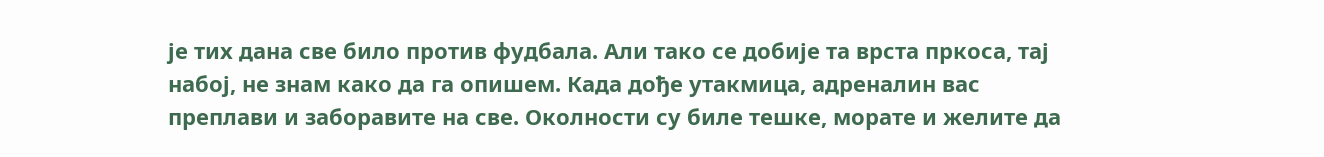је тих дана све било против фудбала. Али тако се добије та врста пркоса, тај набој, не знам како да га опишем. Када дође утакмица, адреналин вас преплави и заборавите на све. Околности су биле тешке, морате и желите да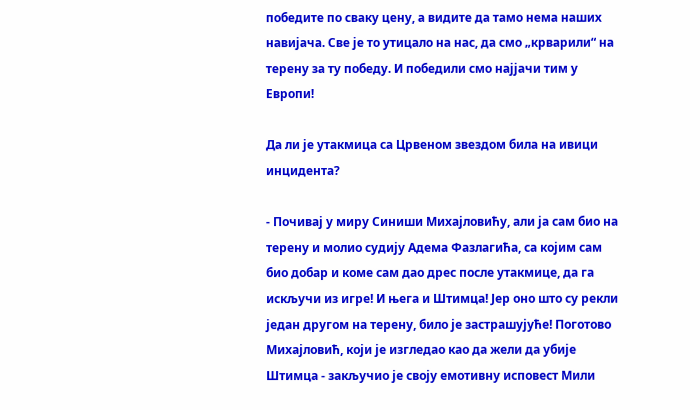победите по сваку цену, а видите да тамо нема наших навијача. Све је то утицало на нас, да смо „крварили“ на терену за ту победу. И победили смо најјачи тим у Европи!

Да ли је утакмица са Црвеном звездом била на ивици инцидента?

- Почивај у миру Синиши Михајловићу, али ја сам био на терену и молио судију Адема Фазлагића, са којим сам био добар и коме сам дао дрес после утакмице, да га искључи из игре! И њега и Штимца! Јер оно што су рекли један другом на терену, било је застрашујуће! Поготово Михајловић, који је изгледао као да жели да убије Штимца - закључио је своју емотивну исповест Мили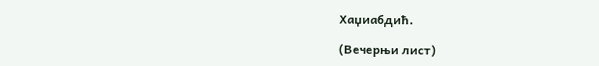Хаџиабдић.

(Вечерњи лист)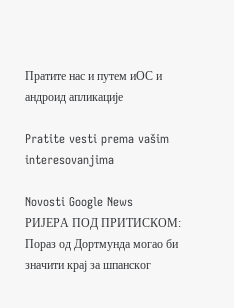Пратите нас и путем иОС и андроид апликације

Pratite vesti prema vašim interesovanjima

Novosti Google News
РИЈЕРА ПОД ПРИТИСКОМ: Пораз од Дортмунда могао би значити крај за шпанског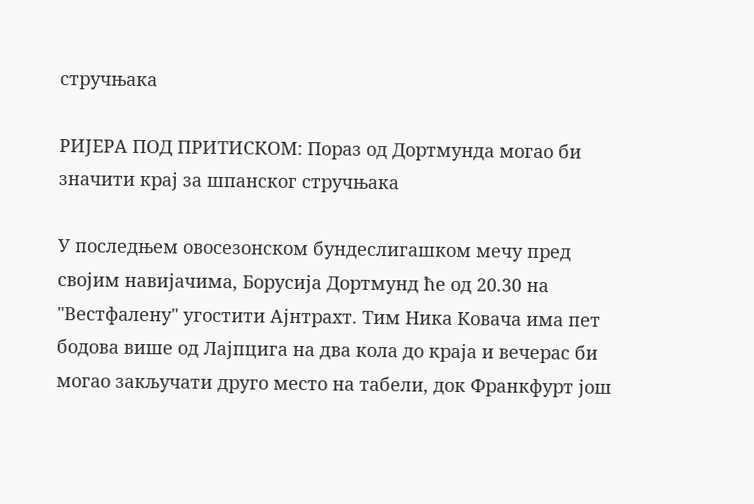стручњака

РИЈЕРА ПОД ПРИТИСКОМ: Пораз од Дортмунда могао би значити крај за шпанског стручњака

У последњем овосезонском бундеслигашком мечу пред својим навијачима, Борусија Дортмунд ће од 20.30 на "Вестфалену" угостити Ајнтрахт. Тим Ника Ковача има пет бодова више од Лајпцига на два кола до краја и вечерас би могао закључати друго место на табели, док Франкфурт још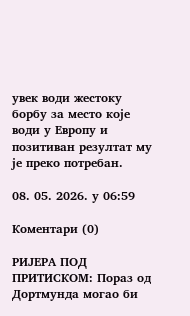увек води жестоку борбу за место које води у Европу и позитиван резултат му је преко потребан.

08. 05. 2026. у 06:59

Коментари (0)

РИЈЕРА ПОД ПРИТИСКОМ: Пораз од Дортмунда могао би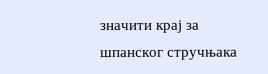значити крај за шпанског стручњака